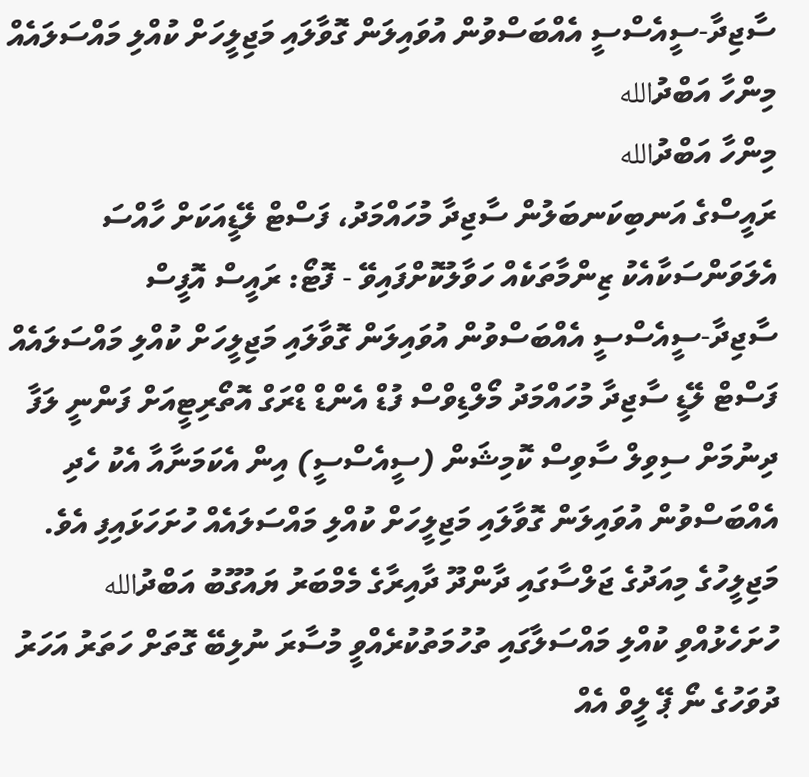ސާޖިދާ-ސީއެސްސީ އެއްބަސްވުން އުވައިލަން ގޮވާލައި މަޖިލީހަށް ކުއްލި މައްސަލައެއް
މިންހާ އަބްދުالله
މިންހާ އަބްދުالله
ރައީސްގެ އަނބިކަނބަލުން ސާޖިދާ މުހައްމަދު، ފަސްޓް ލޭޑީއަކަށް ހާއްސަ އެލަވަންސަކާއެކު ޒިންމާތަކެއް ހަވާލުކޮށްފައިވޭ - ފޮޓޯ: ރައީސް އޮފީސް
ސާޖިދާ-ސީއެސްސީ އެއްބަސްވުން އުވައިލަން ގޮވާލައި މަޖިލީހަށް ކުއްލި މައްސަލައެއް
ފަސްޓް ލޭޑީ ސާޖިދާ މުހައްމަދު މޯލްޑިވްސް ފުޑް އެންޑް ޑްރަގް އޮތޯރިޓީއަށް ފަންނީ ލަފާ ދިނުމަށް ސިވިލް ސާވިސް ކޮމިޝަން (ސީއެސްސީ) އިން އެކަމަނާއާ އެކު ހެދި އެއްބަސްވުން އުވައިލަން ގޮވާލައި މަޖިލީހަށް ކުއްލި މައްސަލައެއް ހުށަހަޅައިފި އެވެ.
މަޖިލީހުގެ މިއަދުގެ ޖަލްސާގައި ދާންދޫ ދާއިރާގެ މެމްބަރު ޔައުގޫބު އަބްދުالله ހުށަހެޅުއްވި ކުއްލި މައްސަލާގައި ތުހުމަތުކުރެއްވީ މުސާރަ ނުލިބޭ ގޮތަށް ހަތަރު އަހަރު ދުވަހުގެ ނޯ ޕޭ ލީވް އެއް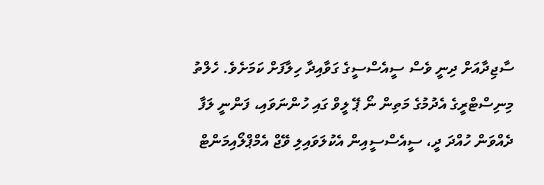ސާޖިދާއަށް ދިނީ ވެސް ސީއެސްސީގެ ގަވާއިދާ ހިލާފަށް ކަމަށެވެ. ހެލްތު މިނިސްޓްރީގެ އެދުމުގެ މަތިން ނޯ ޕޭ ލީވް ގައި ހުންނަވައި، ފަންނީ ލަފާ ދެއްވަން ހުއްދަ ދީ، ސީއެސްސީއިން އެކުލަވައިލި ވޭޖް އެމްޕްލޯއިމަންޓް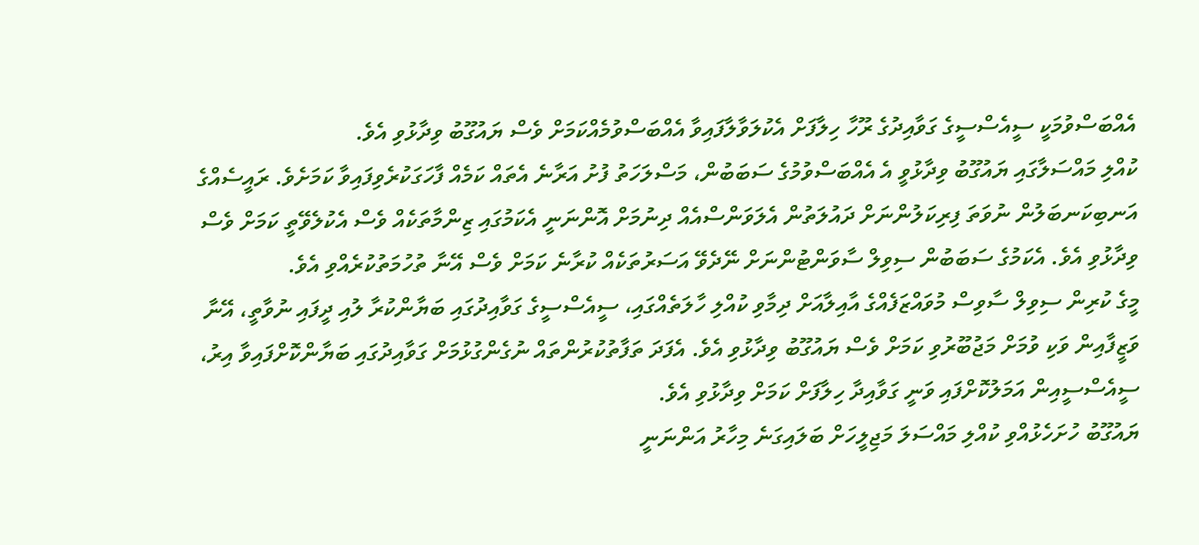އެއްބަސްވުމަކީ ސީއެސްސީގެ ގަވާއިދުގެ ރޫހާ ހިލާފަށް އެކުލަވާލާފައިވާ އެއްބަސްވުމެއްކަމަށް ވެސް ޔައުގޫބު ވިދާޅުވި އެވެ.
ކުއްލި މައްސަލާގައި ޔައުގޫބު ވިދާޅުވީ އެ އެއްބަސްވުމުގެ ސަބަބުން، މަސްލަހަތު ފުށު އަރާނެ އެތައް ކަމެއް ފާހަގަކުރެވިފައިވާ ކަމަށެވެ. ރައީސެއްގެ އަނބިކަނބަލުން ނުވަތަ ފިރިކަލުންނަށް ދައުލަތުން އެލަވަންސްއެއް ދިނުމަށް އޮންނަނީ އެކަމުގައި ޒިންމާތަކެއް ވެސް އެކުލެވޭތީ ކަމަށް ވެސް ވިދާޅުވި އެވެ. އެކަމުގެ ސަބަބުން ސިވިލް ސާވަންޓުންނަށް ނޭދެވޭ އަސަރުތަކެއް ކުރާނެ ކަމަށް ވެސް އޭނާ ތުހުމަތުކުރެއްވި އެވެ.
މީގެ ކުރިން ސިވިލް ސާވިސް މުވައްޒަފެއްގެ އާއިލާއަށް ދިމާވި ކުއްލި ހާލަތެއްގައި، ސީއެސްސީގެ ގަވާއިދުގައި ބަޔާންކުރާ ލުއި ދީފައި ނުވާތީ، އޭނާ ވަޒީފާއިން ވަކި ވުމަށް މަޖުބޫރުވި ކަމަށް ވެސް ޔައުގޫބު ވިދާޅުވި އެވެ. އެފަދަ ތަފާތުކުރުންތައް ނުގެންގުޅުމަށް ގަވާއިދުގައި ބަޔާންކޮށްފައިވާ އިރު، ސީއެސްސީއިން އަމަލުކޮށްފައި ވަނީ ގަވާއިދާ ހިލާފަށް ކަމަށް ވިދާޅުވި އެވެ.
ޔައުގޫބު ހުށަހެޅުއްވި ކުއްލި މައްސަލަ މަޖިލީހަށް ބަލައިގަނެ މިހާރު އަންނަނީ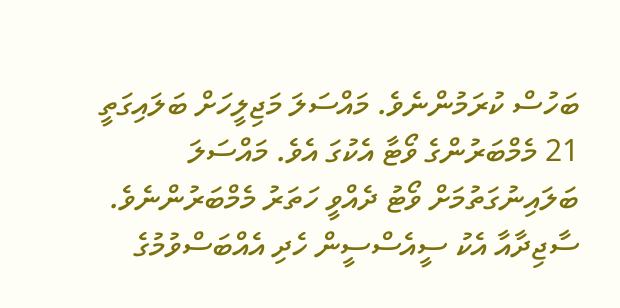ބަހުސް ކުރަމުންނެވެ. މައްސަލަ މަޖިލީހަށް ބަލައިގަތީ 21 މެމްބަރުންގެ ވޯޓާ އެކުގަ އެވެ. މައްސަލަ ބަލައިނުގަތުމަށް ވޯޓު ދެއްވީ ހަތަރު މެމްބަރުންނެވެ.
ސާޖިދާއާ އެކު ސީއެސްސީން ހެދި އެއްބަސްވުމުގެ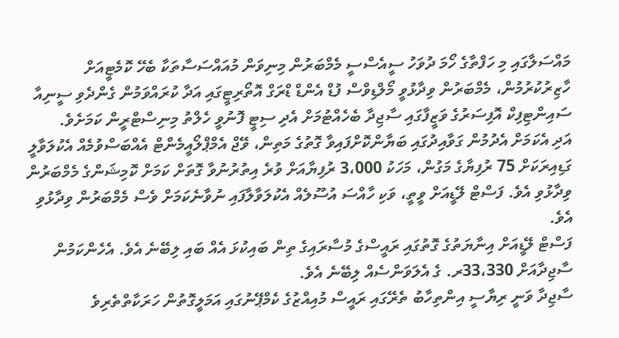މައްސަލާގައި މި ހަފްތާގެ ހޯމަ ދުވަހު ސީއެސްސީ މެމްބަރުން މިނިވަން މުއައްސަސާތަކާ ބެހޭ ކޮމެޓީއަށް ހާޒިރުކުރުމުން، މެމްބަރުން ވިދާޅުވީ މޯލްޑިވްސް ފުޑް އެންޑް ޑްރަގް އޮތޯރިޓީގައި އަދާ ކުރައްވަމުން ގެންދެވި ސީނިއާ ސައިންޓިފިކް އޮފިސަރުގެ ވަޒީފާގައި ސާޖިދާ ބެހެއްޓުމަށް އެދި ސިޓީ ފޮނުވީ ހެލްތު މިނިސްޓްރީން ކަމަށެވެ.
އަދި އެކަމަށް އެދުމުން ގަވާއިދުގައި ބަޔާންކޮށްފައިވާ ގޮތުގެ މަތިން، ވޭޖް އެމްޕްލޯއީމެންޓް އެއްބަސްވުމެއް އެކުލަވާލީ ގަޑިއިރަކަށް 75 ރުފިޔާގެ މަގުން، މަހަކު 3،000 ރުފިޔާއަށް ވުރެ އިތުރުނުވާ ގޮތަށް ކަމަށް ކޮމިޝަންގެ މެމްބަރުން ވިދާޅުވި އެވެ. ފަސްޓް ލޭޑީއަށް ވީތީ، ވަކި ހާއްސަ އުސޫލެއް އެކުލަވާލާފައި ނުވާނެކަމަށް ވެސް މެމްބަރުން ވިދާޅުވި އެވެ.
ފަސްޓް ލޭޑީއަށް އިނާޔަތުގެ ގޮތުގައި ރައީސްގެ މުސާރައިގެ ތިން ބައިކުޅަ އެއް ބައި ލިބޭނެ އެވެ. އެހެންކަމުން ސާޖިދާއަށް 33،330ރ. ގެ އެލަވަންސެއް ލިބޭނެ އެވެ.
ސާޖިދާ ވަނީ ރިޔާސީ އިންތިހާބު ތެރޭގައި ރައީސް މުއިއްޒުގެ ކެމްޕޭނުގައި އަމަލީގޮތުން ހަރަކާތްތެރިވެ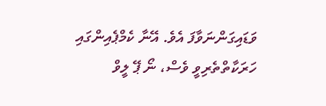ވަޑައިގަންނަވާފަ އެވެ. އޭނާ ކެމްޕެއިންގައި ހަރަކާތްތެރިވީ ވެސް، ނޯ ޕޭ ލީވް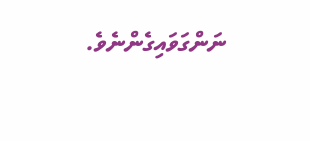ނަންގަވައިގެންނެވެ.